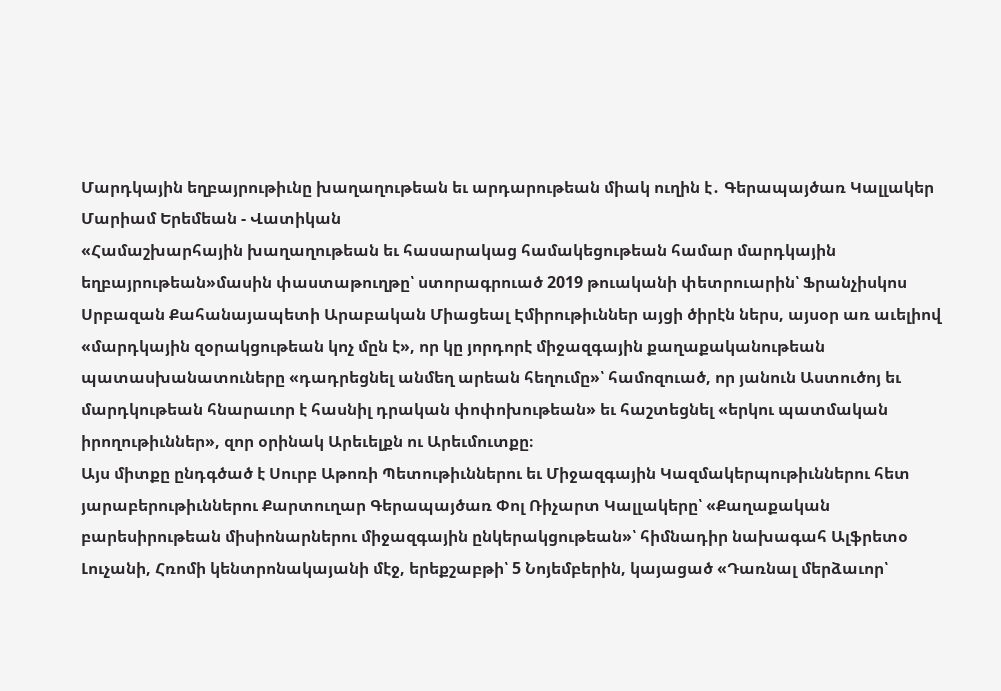Մարդկային եղբայրութիւնը խաղաղութեան եւ արդարութեան միակ ուղին է․ Գերապայծառ Կալլակեր
Մարիամ Երեմեան - Վատիկան
«Համաշխարհային խաղաղութեան եւ հասարակաց համակեցութեան համար մարդկային եղբայրութեան»մասին փաստաթուղթը՝ ստորագրուած 2019 թուականի փետրուարին՝ Ֆրանչիսկոս Սրբազան Քահանայապետի Արաբական Միացեալ Էմիրութիւններ այցի ծիրէն ներս, այսօր առ աւելիով «մարդկային զօրակցութեան կոչ մըն է», որ կը յորդորէ միջազգային քաղաքականութեան պատասխանատուները «դադրեցնել անմեղ արեան հեղումը»՝ համոզուած, որ յանուն Աստուծոյ եւ մարդկութեան հնարաւոր է հասնիլ դրական փոփոխութեան» եւ հաշտեցնել «երկու պատմական իրողութիւններ», զոր օրինակ Արեւելքն ու Արեւմուտքը։
Այս միտքը ընդգծած է Սուրբ Աթոռի Պետութիւններու եւ Միջազգային Կազմակերպութիւններու հետ յարաբերութիւններու Քարտուղար Գերապայծառ Փոլ Ռիչարտ Կալլակերը՝ «Քաղաքական բարեսիրութեան միսիոնարներու միջազգային ընկերակցութեան»՝ հիմնադիր նախագահ Ալֆրետօ Լուչանի, Հռոմի կենտրոնակայանի մէջ, երեքշաբթի՝ 5 Նոյեմբերին, կայացած «Դառնալ մերձաւոր՝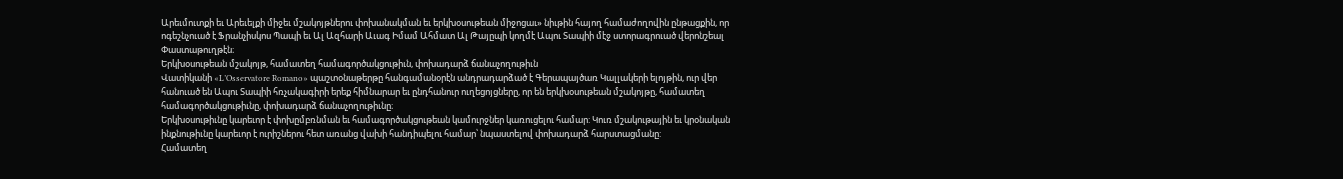Արեւմուտքի եւ Արեւելքի միջեւ մշակոյթներու փոխանակման եւ երկխօսութեան միջոցաւ» նիւթին հայող համաժողովին ընթացքին, որ ոգեշնչուած է Ֆրանչիսկոս Պապի եւ Ալ Ազհարի Աւագ Իմամ Ահմատ Ալ Թայըպի կողմէ Ապու Տապիի մէջ ստորագրուած վերոնշեալ Փաստաթուղթէն։
Երկխօսութեան մշակոյթ, համատեղ համագործակցութիւն, փոխադարձ ճանաչողութիւն
Վատիկանի «L’Osservatore Romano» պաշտօնաթերթը հանգամանօրէն անդրադարձած է Գերապայծառ Կալլակերի ելոյթին, ուր վեր հանուած են Ապու Տապիի հռչակագիրի երեք հիմնարար եւ ընդհանուր ուղեցոյցները, որ են երկխօսութեան մշակոյթը, համատեղ համագործակցութիւնը, փոխադարձ ճանաչողութիւնը։
Երկխօսութիւնը կարեւոր է փոխըմբռնման եւ համագործակցութեան կամուրջներ կառուցելու համար: Կուռ մշակութային եւ կրօնական ինքնութիւնը կարեւոր է ուրիշներու հետ առանց վախի հանդիպելու համար՝ նպաստելով փոխադարձ հարստացմանը:
Համատեղ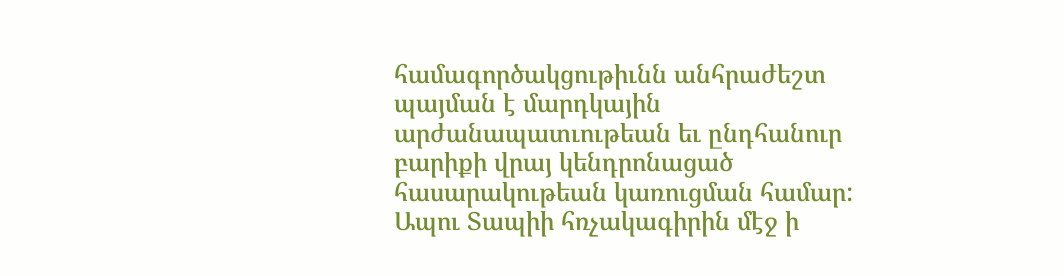համագործակցութիւնն անհրաժեշտ պայման է մարդկային արժանապատւութեան եւ ընդհանուր բարիքի վրայ կենդրոնացած հասարակութեան կառուցման համար: Ապու Տապիի հռչակագիրին մէջ ի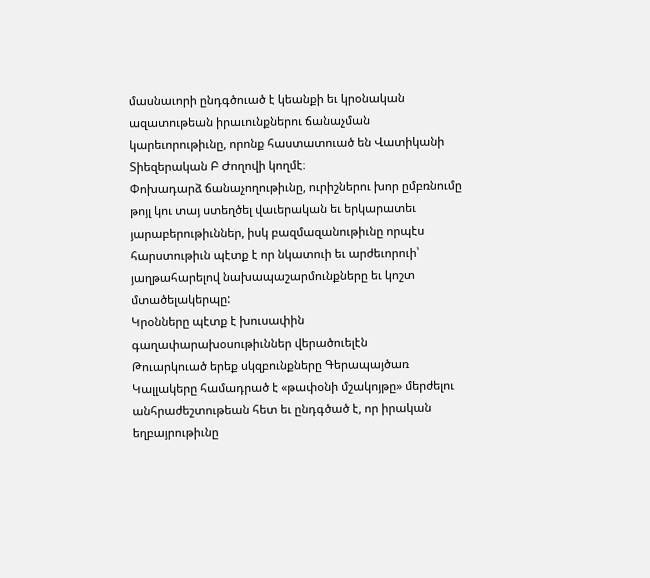մասնաւորի ընդգծուած է կեանքի եւ կրօնական ազատութեան իրաւունքներու ճանաչման կարեւորութիւնը, որոնք հաստատուած են Վատիկանի Տիեզերական Բ Ժողովի կողմէ։
Փոխադարձ ճանաչողութիւնը, ուրիշներու խոր ըմբռնումը թոյլ կու տայ ստեղծել վաւերական եւ երկարատեւ յարաբերութիւններ, իսկ բազմազանութիւնը որպէս հարստութիւն պէտք է որ նկատուի եւ արժեւորուի՝ յաղթահարելով նախապաշարմունքները եւ կոշտ մտածելակերպը:
Կրօնները պէտք է խուսափին գաղափարախօսութիւններ վերածուելէն
Թուարկուած երեք սկզբունքները Գերապայծառ Կալլակերը համադրած է «թափօնի մշակոյթը» մերժելու անհրաժեշտութեան հետ եւ ընդգծած է, որ իրական եղբայրութիւնը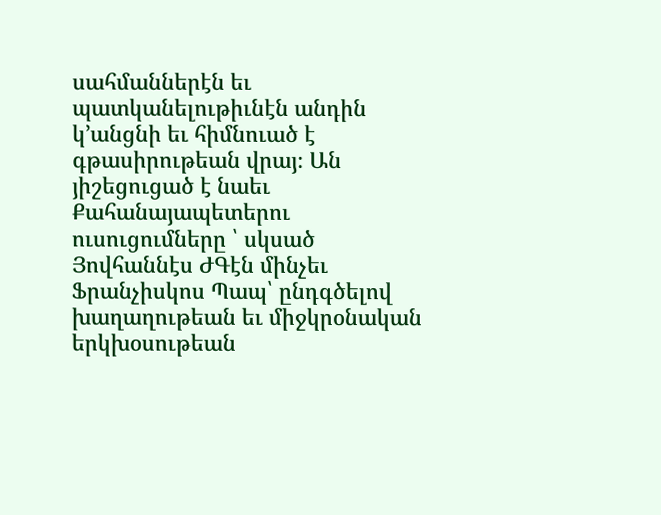սահմաններէն եւ պատկանելութիւնէն անդին կ’անցնի եւ հիմնուած է գթասիրութեան վրայ։ Ան յիշեցուցած է նաեւ Քահանայապետերու ուսուցումները ՝ սկսած Յովհաննէս ԺԳէն մինչեւ Ֆրանչիսկոս Պապ՝ ընդգծելով խաղաղութեան եւ միջկրօնական երկխօսութեան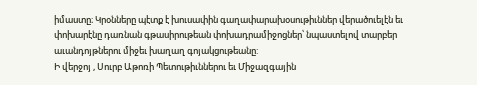իմաստը։ Կրօնները պէտք է խուսափին գաղափարախօսութիւններ վերածուելէն եւ փոխարէնը դառնան գթասիրութեան փոխադրամիջոցներ՝ նպաստելով տարբեր աւանդոյթներու միջեւ խաղաղ գոյակցութեանը:
Ի վերջոյ , Սուրբ Աթոռի Պետութիւններու եւ Միջազգային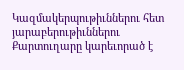Կազմակերպութիւններու հետ յարաբերութիւններու Քարտուղարը կարեւորած է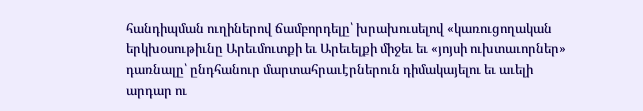հանդիպման ուղիներով ճամբորդելը՝ խրախուսելով «կառուցողական երկխօսութիւնը Արեւմուտքի եւ Արեւելքի միջեւ եւ «յոյսի ուխտաւորներ» դառնալը՝ ընդհանուր մարտահրաւէրներուն դիմակայելու եւ աւելի արդար ու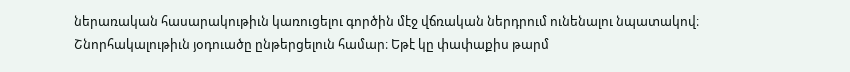ներառական հասարակութիւն կառուցելու գործին մէջ վճռական ներդրում ունենալու նպատակով։
Շնորհակալութիւն յօդուածը ընթերցելուն համար։ Եթէ կը փափաքիս թարմ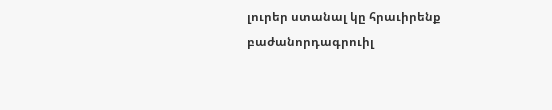լուրեր ստանալ կը հրաւիրենք բաժանորդագրուիլ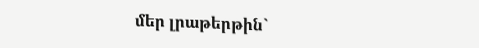մեր լրաթերթին`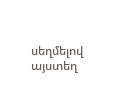սեղմելով այստեղ